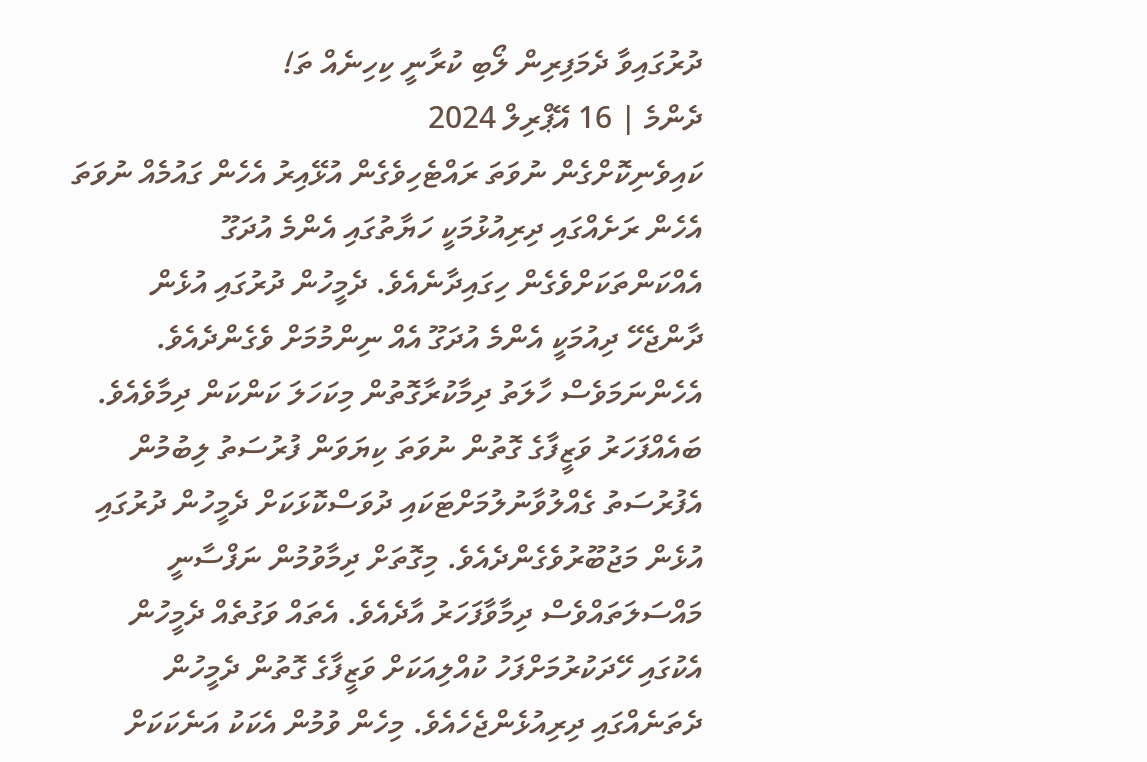ދުރުގައިވާ ދެމަފިރިން ލޯބި ކުރާނީ ކިހިނެއް ތަ!
ދެންމެ | 16 އޭޕްރިލް 2024
ކައިވެނިކޮށްގެން ނުވަތަ ރައްޓެހިވެގެން އުޅޭއިރު އެހެން ގައުމެއް ނުވަތަ އެހެން ރަށެއްގައި ދިރިއުޅުމަކީ ހަޔާތުގައި އެންމެ އުދަގޫ އެއްކަންތަކަށްވެގެން ހިގައިދާނެއެވެ. ދެމީހުން ދުރުގައި އުޅެން ދާންޖެހޭ ދިއުމަކީ އެންމެ އުދަގޫ އެއް ނިންމުމަށް ވެގެންދެއެވެ. އެހެންނަމަވެސް ހާލަތު ދިމާކުރާގޮތުން މިކަހަލަ ކަންކަން ދިމާވެއެވެ. ބައެއްފަހަރު ވަޒީފާގެ ގޮތުން ނުވަތަ ކިޔަވަން ފުރުސަތު ލިބުމުން އެފުރުސަތު ގެއްލުވާނުލުމަށްޓަކައި ދުވަސްކޮޅަކަށް ދެމީހުން ދުރުގައި އުޅެން މަޖުބޫރުވެގެންދެއެވެ. މިގޮތަށް ދިމާވުމުން ނަފްސާނީ މައްސަލަތައްވެސް ދިމާވާފަހަރު އާދެއެވެ. އެތައް ވަގުތެއް ދެމީހުން އެކުގައި ހޭދަކުރުމަށްފަހު ކުއްލިއަކަށް ވަޒީފާގެ ގޮތުން ދެމީހުން ދެތަނެއްގައި ދިރިއުޅެންޖެހެއެވެ. މިހެން ވުމުން އެކަކު އަނެކަކަށް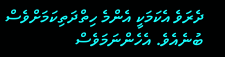ދެރަވެ އެކަމަކީ އެންމެ ހިތްދަތިކަމަށްވެސް ބުނެއެވެ. އެހެންނަމަވެސް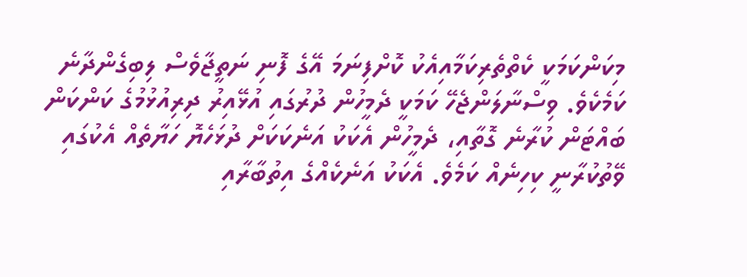މިކަންކަމަކީ ކެތްތެރިކަމާއިއެކު ކޮށްފިނަމަ އޭގެ ފޮނި ނަތީޖާވެސް ލިބިގެންދާނެ ކަމެކެވެ. ވިސްނާލަންޖެހޭ ކަމަކީ ދެމީހުން ދުރުގައި އުޅޭއިރު ދިރިއުޅުމުގެ ކަންކަން ބައްޓަން ކުރާނެ ގޮތާއި، ދެމީހުން އެކަކު އަނެކަކަށް ދުޅަހެޔޮ ހަޔާތެއް އެކުގައި ވޭތުކުރާނީ ކިހިނެއް ކަމެވެ. އެކަކު އަނެކެއްގެ އިތުބާރާއި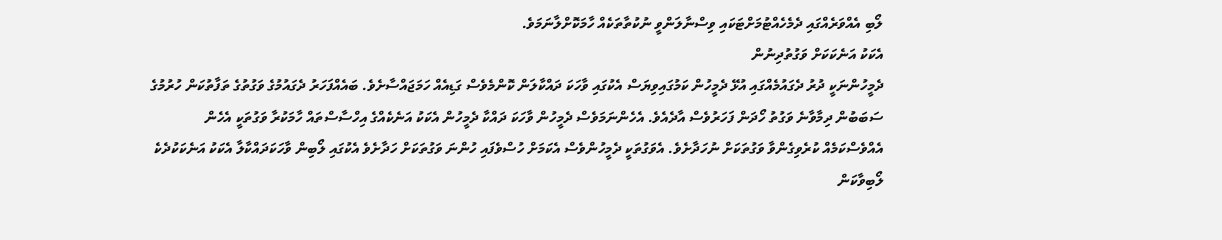ލޯބި އެއްވަރެއްގައި ދެމެހެއްޓުމަށްޓަކައި ވިސްނާލަންވީ ނުކުތާތަކެއް ހާމަކޮށްލާނަމަވެ.
އެކަކު އަނެކަކަށް ވަގުތުދިނުން
ދެމީހުންނަކީ ދުރު ދެގައުމެއްގައި އުޅޭ ދެމީހުން ކަމުގައިވިޔަސް އެކުގައި ވާހަކަ ދައްކާލަން ކޮންމެވެސް ގަޑިއެއް ހަމަޖައްސާށެވެ. ބައެއްފަހަރު ދެގައުމުގެ ވަގުތުގެ ތަފާތުކަން ހުރުމުގެ ސަބަބުން ދިމާވާނެ ވަގުތު ހޯދަން ފަހަރުވެސް އާދެއެވެ. އެހެންނަމަވެސް ދެމީހުން ވާހަކަ ދައްކާ ދެމީހުން އެކަކު އަނެކެއްގެ އިހްސާސްތައް ހާމަކުރާ ވަގުތަކީ އެހެން އެއްވެސްކަމެއް ކުރެވިގެންވާ ވަގުތަކަށް ނުހަދާށެވެ. އެވަގުތަކީ ދެމީހުންވެސް އެކަމަށް ހުސްވެފައި ހުންނަ ވަގުތަކަށް ހަދާށެވެ އެކުގައި ލޯބިން ވާހަކަދައްކާލާ އެކަކު އަނެކަކުދެކެ ލޯބިވާކަން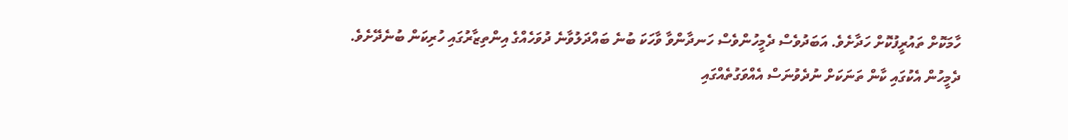ހާމަކޮށް ތައުރީފުކޮށް ހަދާށެވެ. އަބަދުވެސް ދެމީހުންވެސް ހަނދާންވާ ވާހަކަ ބުނެ ބައްދަލުވާނެ ދުވަހެއްގެ އިންތިޒާރުގައި ހުރިކަން ބުނެދޭށެވެ.
ދެމީހުން އެކުގައި ކާން ތަނަކަށް ނުދެވުނަސް އެއްވަގުތެއްގައި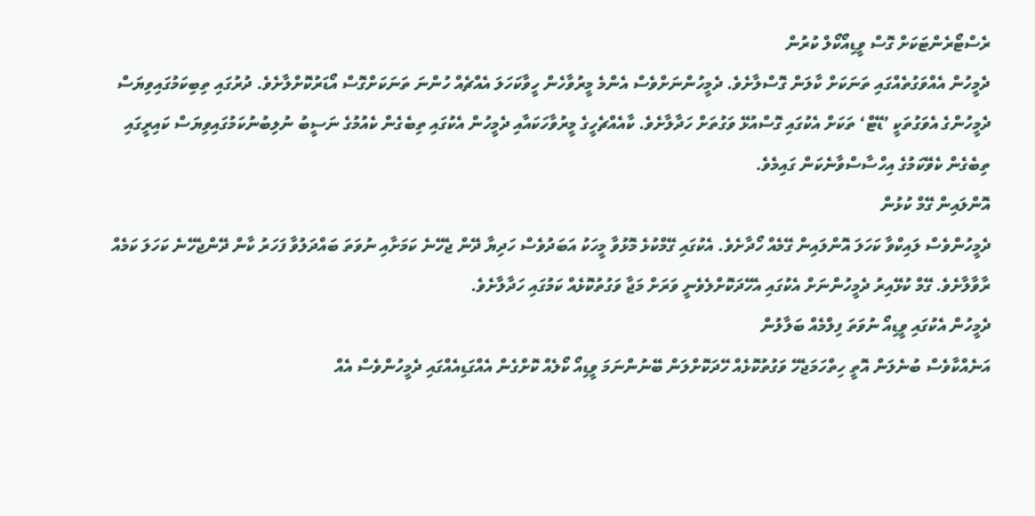ރެސްޓޯރެންޓަކަށް ގޮސް ވީޑިއޯކޯލް ކުރުން
ދެމީހުން އެއްވަގުތެއްގައި ތަނަކަށް ކާލަން ގޮސްލާށެވެ. ދެމީހުންނަށްވެސް އެންމެ މީރުވާހެން ހީވާކަހަލަ އެއްޗެއް ހުންނަ ތަނަކަށްގޮސް އޯޑަރުކޮށްލާށެވެ. ދުރުގައި ތިބިކަމުގައިވިޔަސް ދެމީހުންގެ އެވަގުތަކީ ’ޑޭޓް‘ ތަކަށް އެކުގައި ގޮސްއުޅޭ ވަގުތަށް ހަދާލާށެވެ. ކާއެއްޗެހީގެ މީރުވާހަކައާއި ދެމީހުން އެކުގައި ތިބެގެން ކެއުމުގެ ނަސީބު ނުލިބުނުކަމުގައިވިޔަސް ކައިރީގައި ތިބެގެން ކެވޭކަމުގެ އިހްސާސްވާނެކަން ގައިމެވެ.
އޮންލައިން ގޭމް ކުޅުން
ދެމީހުންވެސް ލައިކްވާ ކަހަލަ އޮންލައިން ގޭމެއް ހޯދާށެވެ. އެކުގައި ގޭމްކުޅެ މޮޅުވާ މީހަކު އަބަދުވެސް ހަދިޔާ ދޭން ޖެހޭނެ ކަމަށާއި ނުވަތަ ބައްދަލުވާ ފަހަރު ކާން ދޭންޖެހޭނެ ކަހަލަ ކަމެއް ރާވާލާށެވެ. ގޭމް ކުޅޭއިރު ދެމީހުންނަށް އެކުގައި އެހޭދަކޮށްލެވެނީ ވަރަށް މަޖާ ވަގުތުކޮޅެއް ކަމުގައި ހަދާލާށެވެ.
ދެމީހުން އެކުގައި ވީޑިއޯ ނުވަތަ ފިލްމެއް ބަލާލުން
އަނެއްކާވެސް ބުނެލަން އޮތީ ހިތްހަމަޖެހޭ ވަގުތުކޮޅެއް ހޭދަކޮށްލަން ބޭނުންނަމަ ވީޑިއޯ ކޯލެއް ކޮށްގެން އެއްގަޑިއެއްގައި ދެމީހުންވެސް އެއް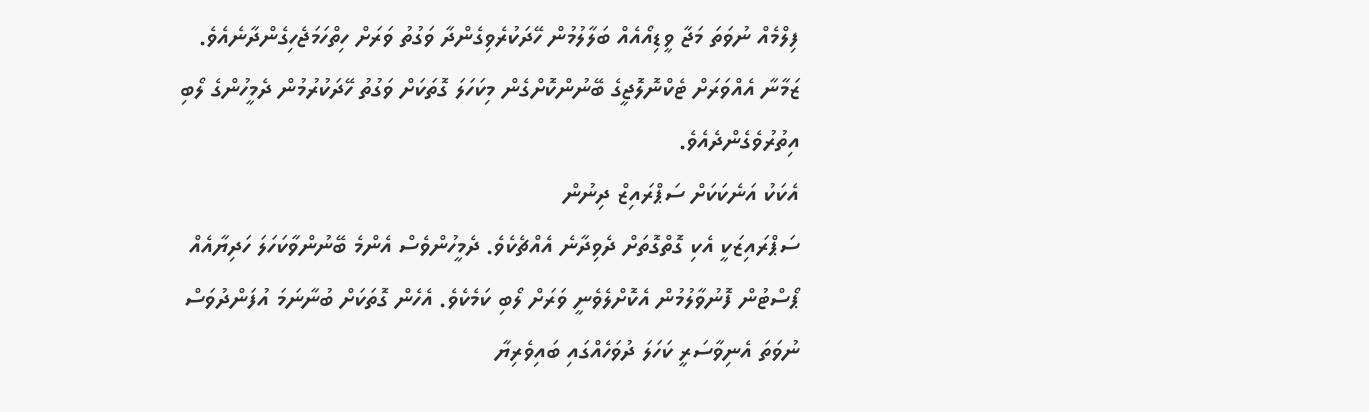ފިލްމެއް ނުވަތަ މަޖާ ވީޑިއޯއެއް ބަލާލުމުން ހޭދަކުރެވިގެންދާ ވަގުތު ވަރަށް ހިތްހަމަޖެހިގެންދާނެއެވެ. ޒަމާނާ އެއްވަރަށް ޓެކްނޮލޮޖީގެ ބޭނުންކޮށްގެން މިކަހަލަ ގޮތަކަށް ވަގުތު ހޭދަކުރުމުން ދެމީހުންގެ ލޯބި އިތުރުވެގެންދެއެވެ.
އެކަކު އަނެކަކަށް ސަޕްރައިޒް ދިނުން
ސަޕްރައިޒަކީ އެކި ގޮތްގޮތަށް ދެވިދާނެ އެއްޗެކެވެ. ދެމީހުންވެސް އެންމެ ބޭނުންވާކަހަލަ ހަދިޔާއެއް ޕޯސްޓުން ފޮނުވާލުމުން އެކޮށްލެވެނީ ވަރަށް ލޯބި ކަމެކެވެ. އެހެން ގޮތަކަށް ބުނާނަމަ އުފަންދުވަސް ނުވަތަ އެނިވާސަރީ ކަހަލަ ދުވަހެއްގައި ބައިވެރިޔާ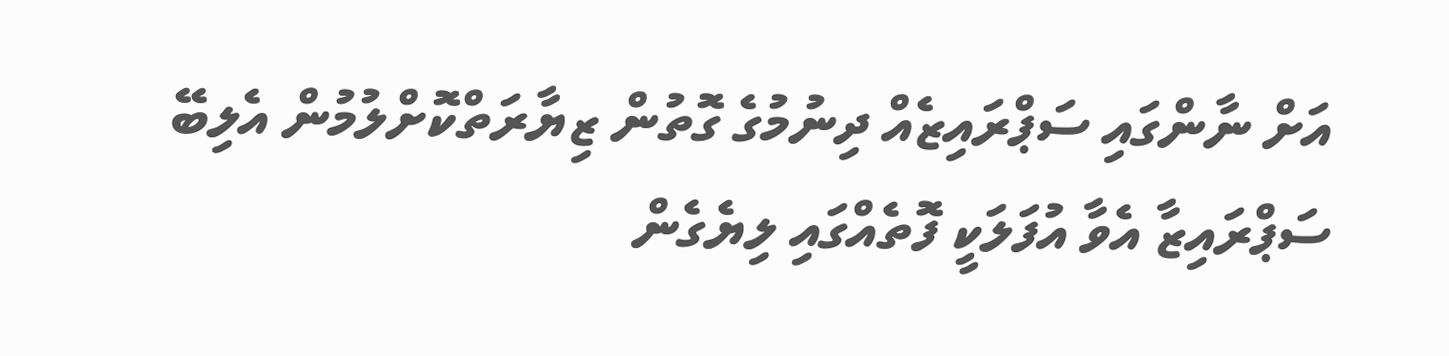އަށް ނާންގައި ސަޕްރައިޒެއް ދިނުމުގެ ގޮތުން ޒިޔާރަތްކޮށްލުމުން އެލިބޭ ސަޕްރައިޒާ އެވާ އުފަލަކީ ފޮތެއްގައި ލިޔެގެން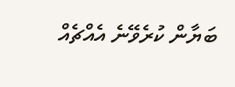ބަޔާން ކުރެވޭނެ އެއްޗެއް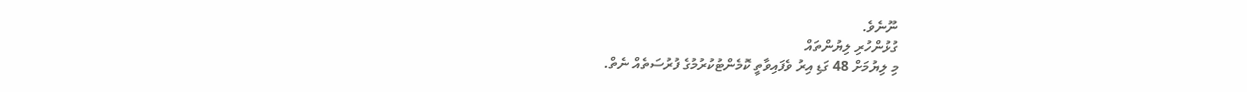ނޫނެވެ.
ގުޅުންހުރި ލިޔުންތައް
މި ލިޔުމަށް 48 ގަޑި އިރު ވެފައިވާތީ ކޮމެންޓުކުރުމުގެ ފުރުސަތެއް ނެތް.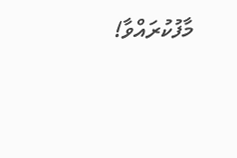މާފުކުރައްވާ!